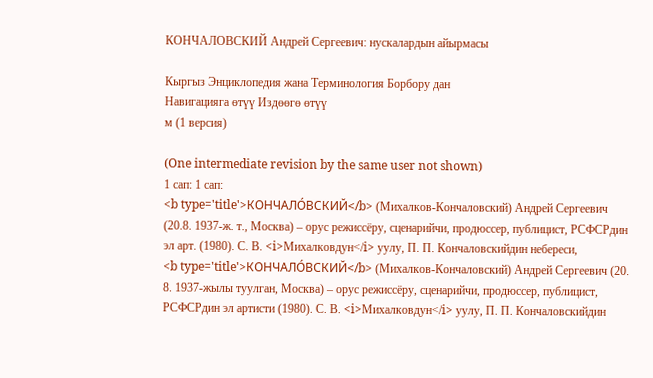КОНЧАЛОВСКИЙ Андрей Сергеевич: нускалардын айырмасы

Кыргыз Энциклопедия жана Терминология Борбору дан
Навигацияга өтүү Издөөгө өтүү
м (1 версия)

(One intermediate revision by the same user not shown)
1 сап: 1 сап:
<b type='title'>КОНЧАЛО́ВСКИЙ</b> (Михалков-Кончаловский) Андрей Сергеевич (20.8. 1937-ж. т., Москва) – орус режиссёру, сценарийчи, продюссер, публицист, РСФСРдин эл арт. (1980). С. В. <i>Михалковдун</i> уулу, П. П. Кончаловскийдин небереси,
<b type='title'>КОНЧАЛО́ВСКИЙ</b> (Михалков-Кончаловский) Андрей Сергеевич (20. 8. 1937-жылы туулган, Москва) – орус режиссёру, сценарийчи, продюссер, публицист, РСФСРдин эл артисти (1980). С. В. <i>Михалковдун</i> уулу, П. П. Кончаловскийдин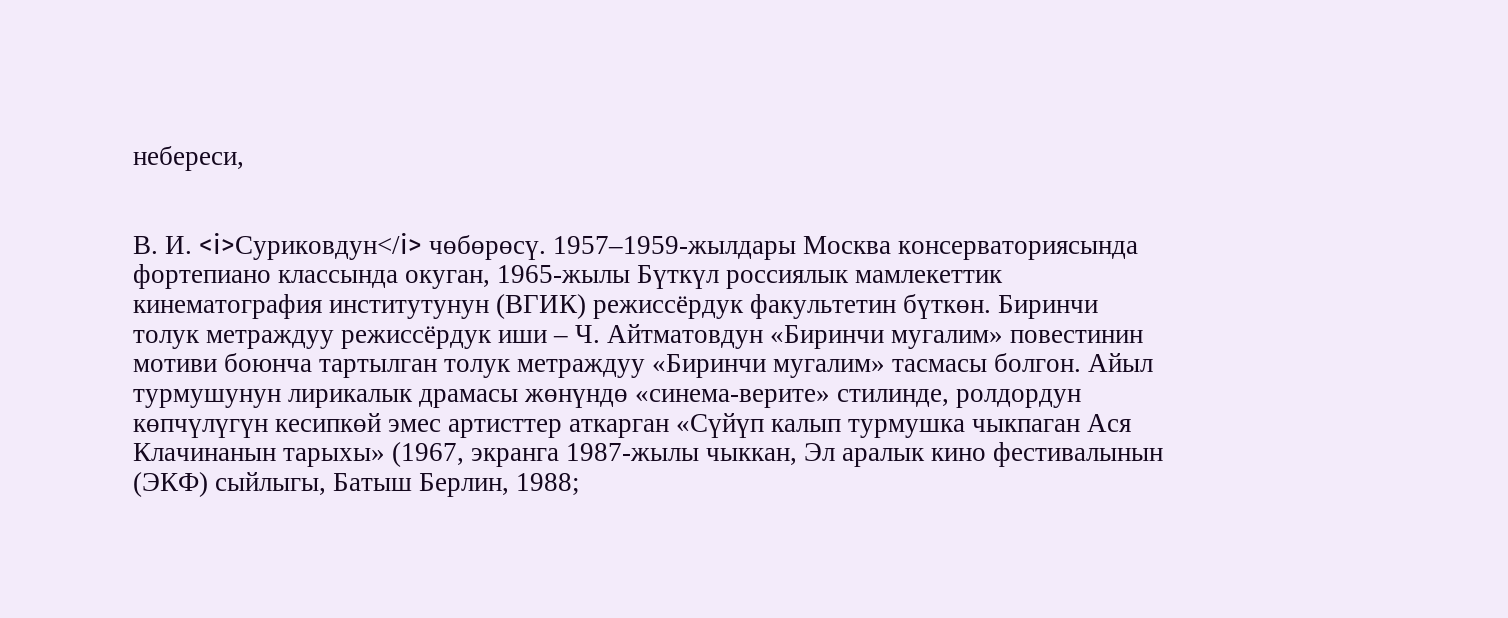небереси,


В. И. <i>Суриковдун</i> чөбөрөсү. 1957–1959-жылдары Москва консерваториясында фортепиано классында окуган, 1965-жылы Бүткүл россиялык мамлекеттик кинематография институтунун (ВГИК) режиссёрдук факультетин бүткөн. Биринчи толук метраждуу режиссёрдук иши – Ч. Айтматовдун «Биринчи мугалим» повестинин мотиви боюнча тартылган толук метраждуу «Биринчи мугалим» тасмасы болгон. Айыл турмушунун лирикалык драмасы жөнүндө «синема-верите» стилинде, ролдордун көпчүлүгүн кесипкөй эмес артисттер аткарган «Сүйүп калып турмушка чыкпаган Ася Клачинанын тарыхы» (1967, экранга 1987-жылы чыккан, Эл аралык кино фестивалынын (ЭКФ) сыйлыгы, Батыш Берлин, 1988;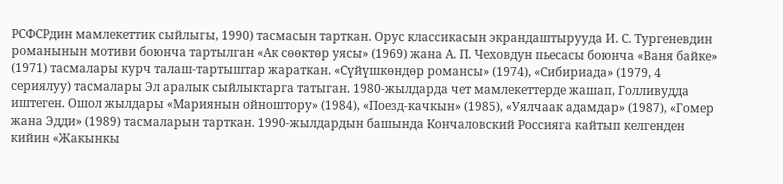РСФСРдин мамлекеттик сыйлыгы, 1990) тасмасын тарткан. Орус классикасын экрандаштырууда И. С. Тургеневдин романынын мотиви боюнча тартылган «Ак сөөктөр уясы» (1969) жана А. П. Чеховдун пьесасы боюнча «Ваня байке» (1971) тасмалары курч талаш-тартыштар жараткан. «Сүйүшкөндөр романсы» (1974), «Сибириада» (1979, 4 сериялуу) тасмалары Эл аралык сыйлыктарга татыган. 1980-жылдарда чет мамлекеттерде жашап, Голливудда иштеген. Ошол жылдары «Мариянын ойноштору» (1984), «Поезд-качкын» (1985), «Уялчаак адамдар» (1987), «Гомер жана Эдди» (1989) тасмаларын тарткан. 1990-жылдардын башында Кончаловский Россияга кайтып келгенден кийин «Жакынкы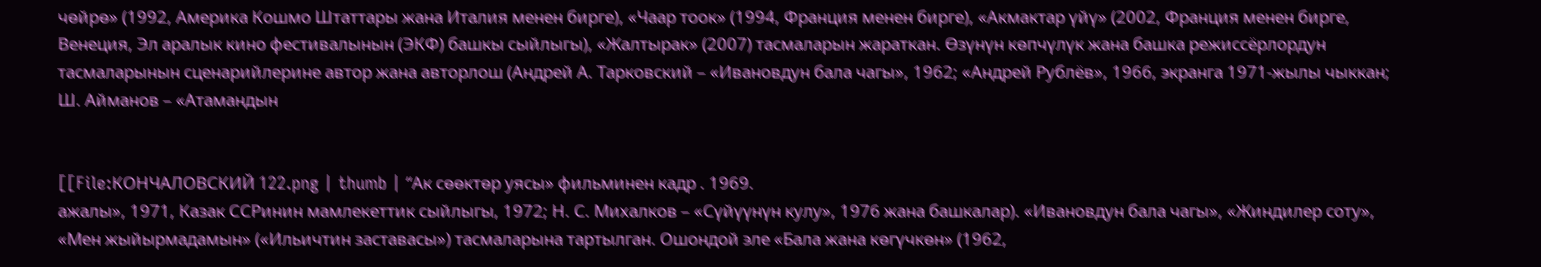чөйрө» (1992, Америка Кошмо Штаттары жана Италия менен бирге), «Чаар тоок» (1994, Франция менен бирге), «Акмактар үйү» (2002, Франция менен бирге, Венеция, Эл аралык кино фестивалынын (ЭКФ) башкы сыйлыгы), «Жалтырак» (2007) тасмаларын жараткан. Өзүнүн көпчүлүк жана башка режиссёрлордун тасмаларынын сценарийлерине автор жана авторлош (Андрей А. Тарковский – «Ивановдун бала чагы», 1962; «Андрей Рублёв», 1966, экранга 1971-жылы чыккан; Ш. Айманов – «Атамандын


[[File:КОНЧАЛОВСКИЙ 122.png | thumb | “Ак сөөктөр уясы» фильминен кадр . 1969.
ажалы», 1971, Казак ССРинин мамлекеттик сыйлыгы, 1972; Н. С. Михалков – «Сүйүүнүн кулу», 1976 жана башкалар). «Ивановдун бала чагы», «Жиндилер соту», «Мен жыйырмадамын» («Ильичтин заставасы») тасмаларына тартылган. Ошондой эле «Бала жана көгүчкөн» (1962,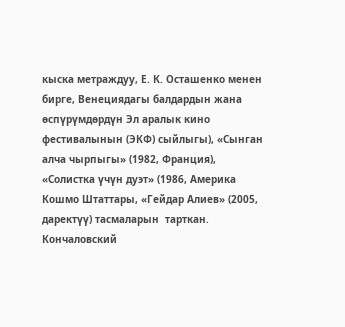кыска метраждуу, Е. К. Осташенко менен бирге, Венециядагы балдардын жана өспүрүмдөрдүн Эл аралык кино фестивалынын (ЭКФ) сыйлыгы), «Сынган алча чырпыгы» (1982, Франция), «Солистка үчүн дуэт» (1986, Америка Кошмо Штаттары, «Гейдар Алиев» (2005, даректүү) тасмаларын  тарткан. Кончаловский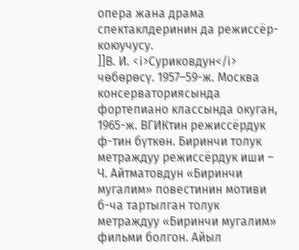опера жана драма спектаклдеринин да режиссёр-коюучусу.
]]В. И. <i>Суриковдун</i> чөбөрөсү. 1957–59-ж. Москва консерваториясында фортепиано классында окуган, 1965-ж. ВГИКтин режиссёрдук ф-тин бүткөн. Биринчи толук метраждуу режиссёрдук иши – Ч. Айтматовдун «Биринчи мугалим» повестинин мотиви б-ча тартылган толук метраждуу «Биринчи мугалим» фильми болгон. Айыл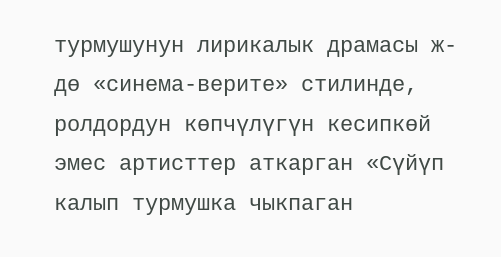турмушунун лирикалык драмасы ж-дө «синема-верите» стилинде, ролдордун көпчүлүгүн кесипкөй эмес артисттер аткарган «Сүйүп калып турмушка чыкпаган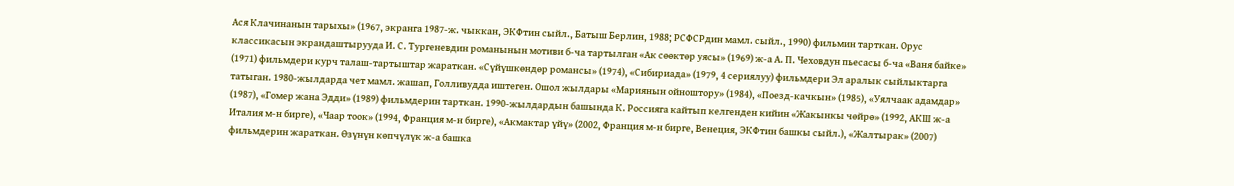Ася Клачинанын тарыхы» (1967, экранга 1987-ж. чыккан, ЭКФтин сыйл., Батыш Берлин, 1988; РСФСРдин мамл. сыйл., 1990) фильмин тарткан. Орус классикасын экрандаштырууда И. С. Тургеневдин романынын мотиви б-ча тартылган «Ак сөөктөр уясы» (1969) ж-а А. П. Чеховдун пьесасы б-ча «Ваня байке» (1971) фильмдери курч талаш-тартыштар жараткан. «Сүйүшкөндөр романсы» (1974), «Сибириада» (1979, 4 сериялуу) фильмдери Эл аралык сыйлыктарга татыган. 1980-жылдарда чет мамл. жашап, Голливудда иштеген. Ошол жылдары «Мариянын ойноштору» (1984), «Поезд-качкын» (1985), «Уялчаак адамдар» (1987), «Гомер жана Эдди» (1989) фильмдерин тарткан. 1990-жылдардын башында К. Россияга кайтып келгенден кийин «Жакынкы чөйрө» (1992, АКШ ж-а Италия м-н бирге), «Чаар тоок» (1994, Франция м-н бирге), «Акмактар үйү» (2002, Франция м-н бирге, Венеция, ЭКФтин башкы сыйл.), «Жалтырак» (2007) фильмдерин жараткан. Өзүнүн көпчүлүк ж-а башка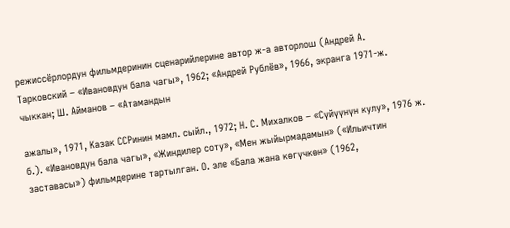режиссёрлордун фильмдеринин сценарийлерине автор ж-а авторлош (Андрей А. Тарковский – «Ивановдун бала чагы», 1962; «Андрей Рублёв», 1966, экранга 1971-ж. чыккан; Ш. Айманов – «Атамандын

ажалы», 1971, Казак ССРинин мамл. сыйл., 1972; Н. С. Михалков – «Сүйүүнүн кулу», 1976 ж. б.). «Ивановдун бала чагы», «Жиндилер соту», «Мен жыйырмадамын» («Ильичтин заставасы») фильмдерине тартылган. О. эле «Бала жана көгүчкөн» (1962,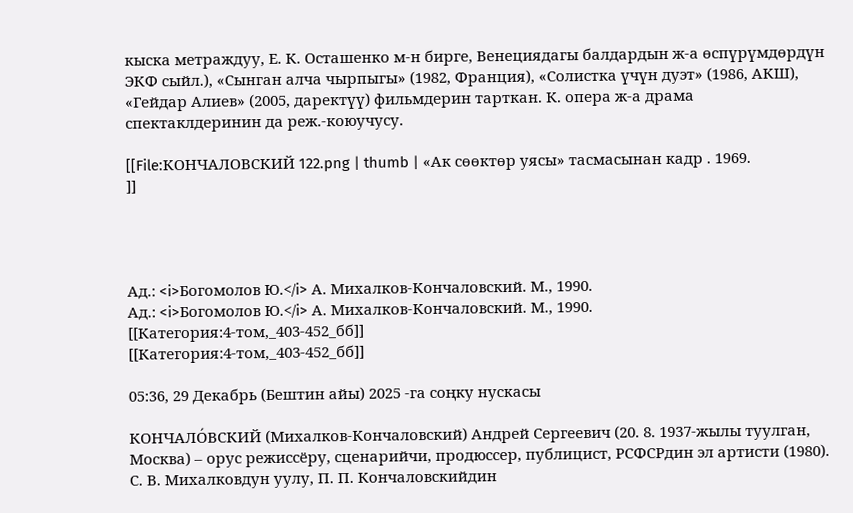кыска метраждуу, Е. К. Осташенко м-н бирге, Венециядагы балдардын ж-а өспүрүмдөрдүн ЭКФ сыйл.), «Сынган алча чырпыгы» (1982, Франция), «Солистка үчүн дуэт» (1986, АКШ), «Гейдар Алиев» (2005, даректүү) фильмдерин тарткан. К. опера ж-а драма спектаклдеринин да реж.-коюучусу.

[[File:КОНЧАЛОВСКИЙ 122.png | thumb | «Ак сөөктөр уясы» тасмасынан кадр . 1969.
]]




Ад.: <i>Богомолов Ю.</i> А. Михалков-Кончаловский. М., 1990.
Ад.: <i>Богомолов Ю.</i> А. Михалков-Кончаловский. М., 1990.
[[Категория:4-том,_403-452_бб]]
[[Категория:4-том,_403-452_бб]]

05:36, 29 Декабрь (Бештин айы) 2025 -га соңку нускасы

КОНЧАЛО́ВСКИЙ (Михалков-Кончаловский) Андрей Сергеевич (20. 8. 1937-жылы туулган, Москва) – орус режиссёру, сценарийчи, продюссер, публицист, РСФСРдин эл артисти (1980). С. В. Михалковдун уулу, П. П. Кончаловскийдин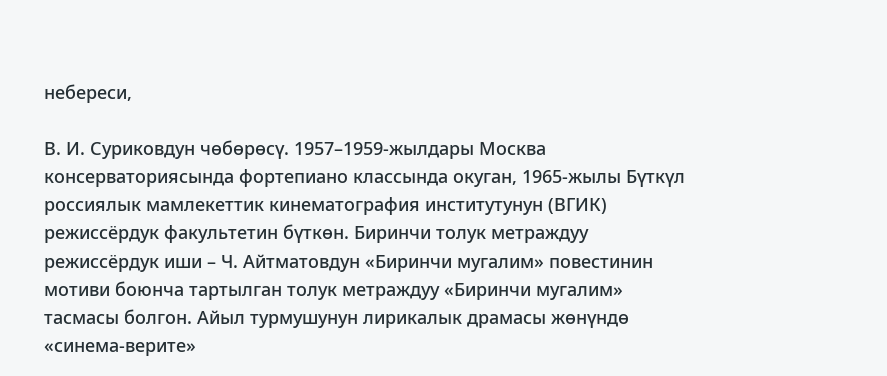небереси,

В. И. Суриковдун чөбөрөсү. 1957–1959-жылдары Москва консерваториясында фортепиано классында окуган, 1965-жылы Бүткүл россиялык мамлекеттик кинематография институтунун (ВГИК) режиссёрдук факультетин бүткөн. Биринчи толук метраждуу режиссёрдук иши – Ч. Айтматовдун «Биринчи мугалим» повестинин мотиви боюнча тартылган толук метраждуу «Биринчи мугалим» тасмасы болгон. Айыл турмушунун лирикалык драмасы жөнүндө «синема-верите»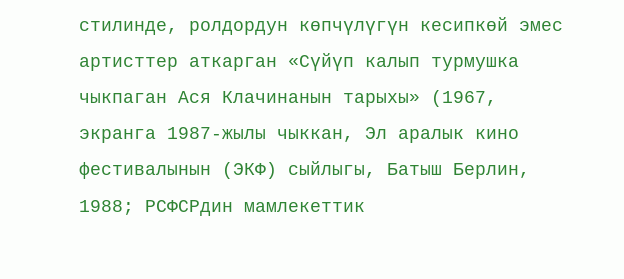стилинде, ролдордун көпчүлүгүн кесипкөй эмес артисттер аткарган «Сүйүп калып турмушка чыкпаган Ася Клачинанын тарыхы» (1967, экранга 1987-жылы чыккан, Эл аралык кино фестивалынын (ЭКФ) сыйлыгы, Батыш Берлин, 1988; РСФСРдин мамлекеттик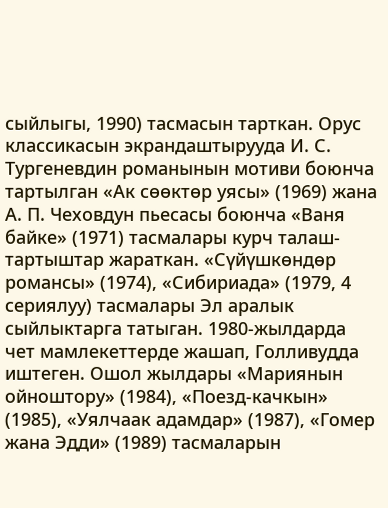сыйлыгы, 1990) тасмасын тарткан. Орус классикасын экрандаштырууда И. С. Тургеневдин романынын мотиви боюнча тартылган «Ак сөөктөр уясы» (1969) жана А. П. Чеховдун пьесасы боюнча «Ваня байке» (1971) тасмалары курч талаш-тартыштар жараткан. «Сүйүшкөндөр романсы» (1974), «Сибириада» (1979, 4 сериялуу) тасмалары Эл аралык сыйлыктарга татыган. 1980-жылдарда чет мамлекеттерде жашап, Голливудда иштеген. Ошол жылдары «Мариянын ойноштору» (1984), «Поезд-качкын» (1985), «Уялчаак адамдар» (1987), «Гомер жана Эдди» (1989) тасмаларын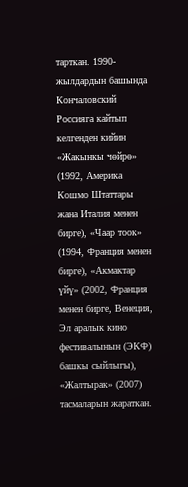тарткан. 1990-жылдардын башында Кончаловский Россияга кайтып келгенден кийин «Жакынкы чөйрө» (1992, Америка Кошмо Штаттары жана Италия менен бирге), «Чаар тоок» (1994, Франция менен бирге), «Акмактар үйү» (2002, Франция менен бирге, Венеция, Эл аралык кино фестивалынын (ЭКФ) башкы сыйлыгы), «Жалтырак» (2007) тасмаларын жараткан.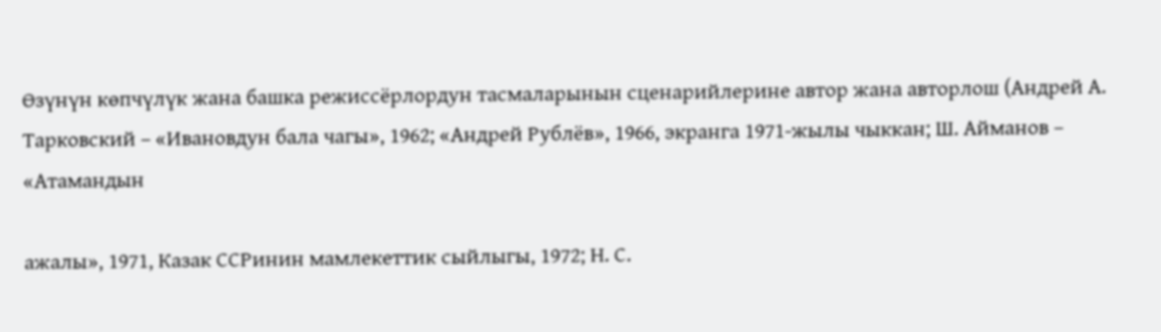Өзүнүн көпчүлүк жана башка режиссёрлордун тасмаларынын сценарийлерине автор жана авторлош (Андрей А. Тарковский – «Ивановдун бала чагы», 1962; «Андрей Рублёв», 1966, экранга 1971-жылы чыккан; Ш. Айманов – «Атамандын

ажалы», 1971, Казак ССРинин мамлекеттик сыйлыгы, 1972; Н. С.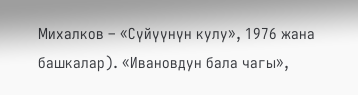Михалков – «Сүйүүнүн кулу», 1976 жана башкалар). «Ивановдун бала чагы»,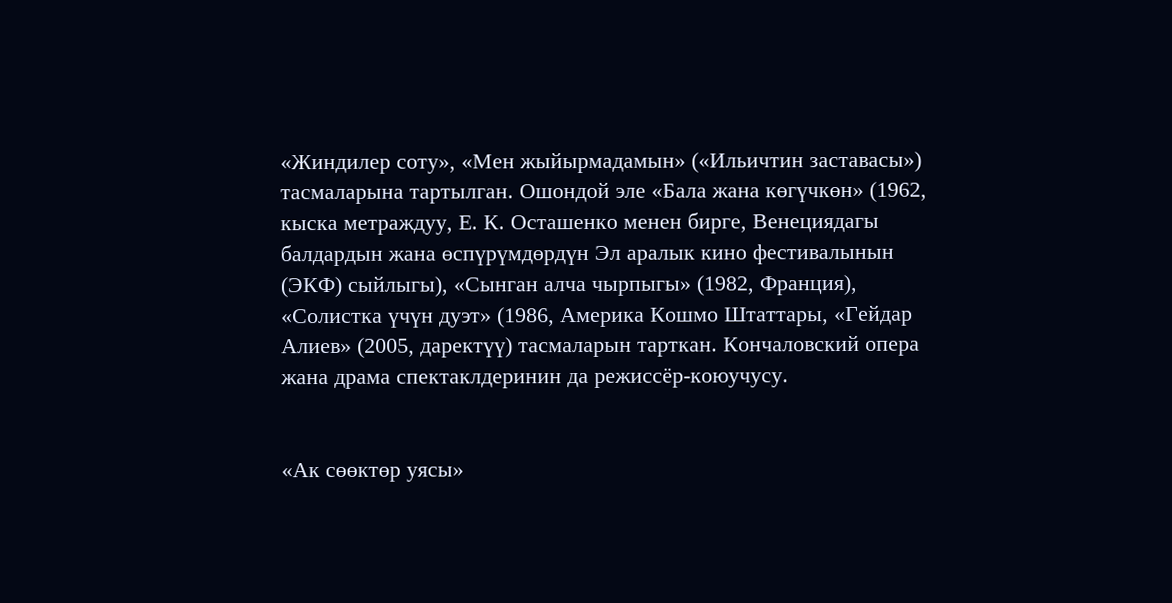«Жиндилер соту», «Мен жыйырмадамын» («Ильичтин заставасы») тасмаларына тартылган. Ошондой эле «Бала жана көгүчкөн» (1962, кыска метраждуу, Е. К. Осташенко менен бирге, Венециядагы балдардын жана өспүрүмдөрдүн Эл аралык кино фестивалынын (ЭКФ) сыйлыгы), «Сынган алча чырпыгы» (1982, Франция), «Солистка үчүн дуэт» (1986, Америка Кошмо Штаттары, «Гейдар Алиев» (2005, даректүү) тасмаларын тарткан. Кончаловский опера жана драма спектаклдеринин да режиссёр-коюучусу.


«Ак сөөктөр уясы»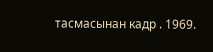тасмасынан кадр . 1969.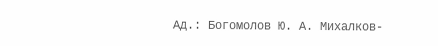Ад.: Богомолов Ю. А. Михалков-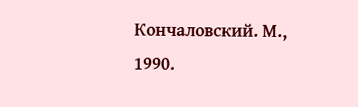Кончаловский. М., 1990.